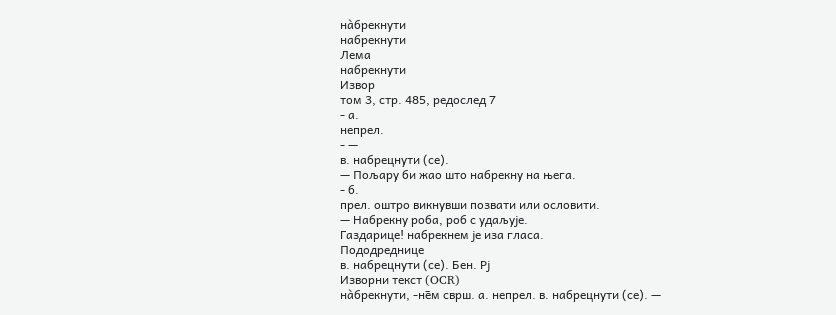на̀брекнути
набрекнути
Лема
набрекнути
Извор
том 3, стр. 485, редослед 7
- а.
непрел.
- —
в. набрецнути (се).
— Пољару би жао што набрекну на њега.
- б.
прел. оштро викнувши позвати или ословити.
— Набрекну роба, роб с удаљује.
Газдарице! набрекнем је иза гласа.
Пододреднице
в. набрецнути (се). Бен. Рј
Изворни текст (OCR)
на̀брекнути, -не̄м сврш. а. непрел. в. набрецнути (се). —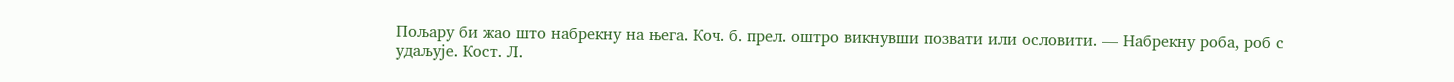Пољару би жао што набрекну на њега. Коч. б. прел. оштро викнувши позвати или ословити. — Набрекну роба, роб с удаљује. Кост. Л.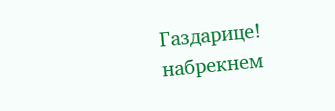Газдарице! набрекнем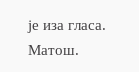је иза гласа. Матош.